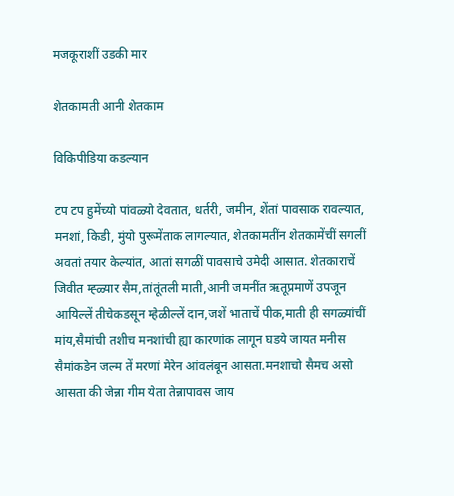मजकूराशीं उडकी मार

शेतकामती आनी शेतकाम

विकिपीडिया कडल्यान

टप टप हुमेंच्यो पांवळ्यो देवतात, धर्तरी, जमीन, शेंतां पावसाक रावल्यात, मनशां, किडी, मुंयो पुरूमेंताक लागल्यात, शेतकामतींन शेतकामेंचीं सगलीं अवतां तयार केल्यांत, आतां सगळीं पावसाचे उमेदी आसात. शेतकाराचें जिवीत म्ह्ळ्यार सैम,तांतूंतली माती,आनी जमनींत ऋतूप्रमाणें उपजून आयिल्लें तीचेकडसून म्हेळील्लें दान,जशें भाताचें पीक,माती ही सगळ्यांचीं मांय,सैमांची तशीच मनशांची ह्या कारणांक लागून घडये जायत मनीस सैमांकडेन जल्म तें मरणां मेरेन आंवलंबून आसता.मनशाचो सैमच असो आसता की जेन्ना गीम येता तेन्नापावस जाय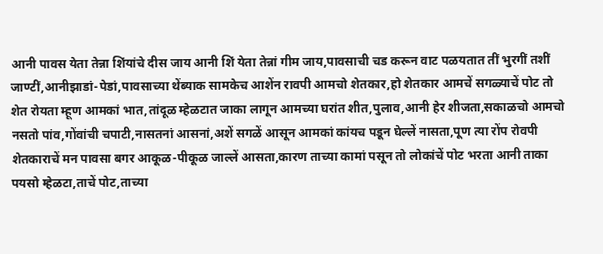आनी पावस येता तेन्ना शिंयांचे दीस जाय आनी शिं येता तेन्नां गीम जाय,पावसाची चड करून वाट पळयतात तीं भुरगीं तशीं जाण्टीं,आनीझाडां-पेडां,पावसाच्या थेंब्याक सामकेच आशेंन रावपी आमचो शेतकार,हो शेतकार आमचें सगळ्याचें पोट तो शेत रोयता म्हूण आमकां भात,तांदूळ म्हेळटात जाका लागून आमच्या घरांत शीत,पुलाव,आनी हेर शीजता,सकाळचो आमचो नसतो पांव,गोंवांची चपाटी,नासतनां आसनां,अशें सगळें आसून आमकां कांयच पडून घेल्लें नासता,पूण त्या रोंप रोवपी शेतकाराचें मन पावसा बगर आकूळ-पीकूळ जाल्लें आसता,कारण ताच्या कामां पसून तो लोकांचें पोट भरता आनी ताका पयसो म्हेळटा,ताचें पोट,ताच्या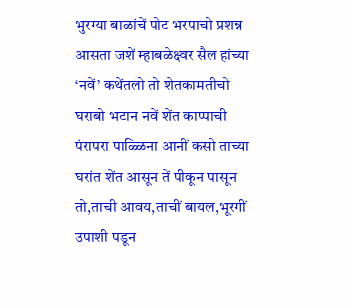भुरग्या बाळांचें पोट भरपाचो प्रशन्न आसता जशें म्हाबळेक्ष्वर सैल हांच्या ‘नवें’ कथेंतलो तो शेतकामतीचो घराबो भटान नवें शेंत काप्पाची पंरापरा पाळ्ळिना आनीं कसो ताच्या घरांत शेंत आसून तें पीकून पासून तो,ताची आवय,ताचीं बायल,भूरगीं उपाशी पडून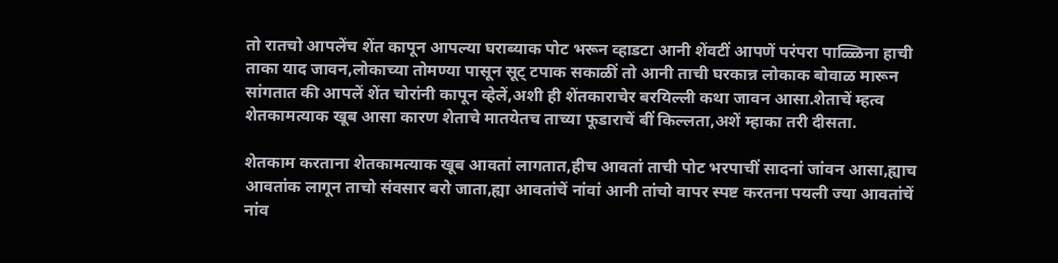तो रातचो आपलेंच शेंत कापून आपल्या घराब्याक पोट भरून व्हाडटा आनी शेंवटीं आपणें परंपरा पाळ्ळिना हाची ताका याद जावन,लोकाच्या तोमण्या पासून सूट् टपाक सकाळीं तो आनी ताची घरकान्न लोकाक बोवाळ मारून सांगतात की आपलें शेंत चोरांनी कापून व्हेलें,अशी ही शेंतकाराचेर बरयिल्ली कथा जावन आसा.शेताचें म्हत्व शेतकामत्याक खूब आसा कारण शेताचे मातयेतच ताच्या फूडाराचें बीं किल्लता,अशें म्हाका तरी दीसता.

शेतकाम करताना शेतकामत्याक खूब आवतां लागतात,हीच आवतां ताची पोट भरपाचीं सादनां जांवन आसा,ह्याच आवतांक लागून ताचो संवसार बरो जाता,ह्या आवतांचें नांवां आनी तांचो वापर स्पष्ट करतना पयली ज्या आवतांचें नांव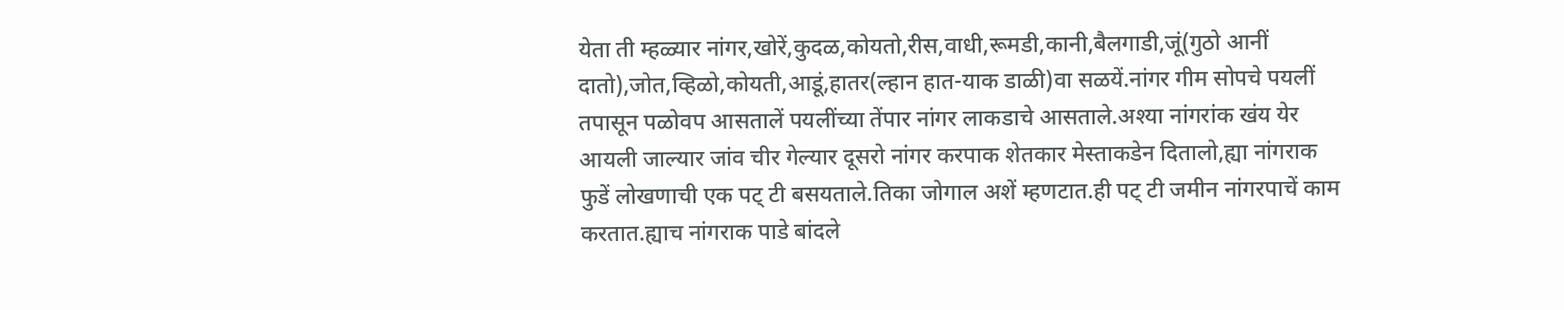येता ती म्हळ्यार नांगर,खोरें,कुदळ,कोयतो,रीस,वाधी,रूमडी,कानी,बैलगाडी,जूं(गुठो आनीं दातो),जोत,व्हिळो,कोयती,आडूं,हातर(ल्हान हात-याक डाळी)वा सळयें.नांगर गीम सोपचे पयलीं तपासून पळोवप आसतालें पयलींच्या तेंपार नांगर लाकडाचे आसताले.अश्या नांगरांक खंय येर आयली जाल्यार जांव चीर गेल्यार दूसरो नांगर करपाक शेतकार मेस्ताकडेन दितालो,ह्या नांगराक फुडें लोखणाची एक पट् टी बसयताले.तिका जोगाल अशें म्हणटात.ही पट् टी जमीन नांगरपाचें काम करतात.ह्याच नांगराक पाडे बांदले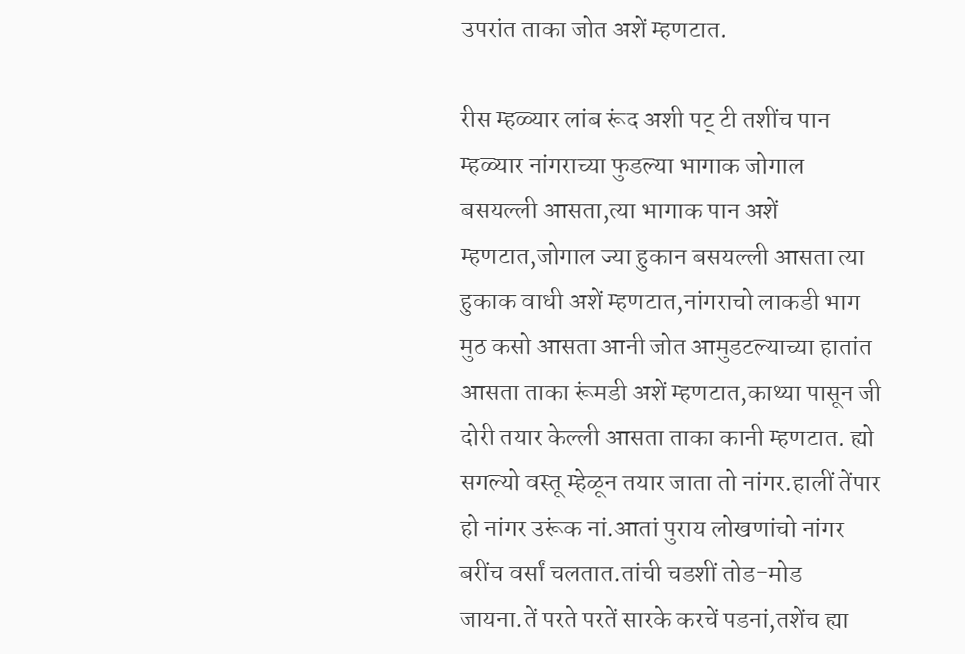उपरांत ताका जोत अशें म्हणटात.

रीस म्हळ्यार लांब रूंद अशी पट् टी तशींच पान म्हळ्यार नांगराच्या फुडल्या भागाक जोगाल बसयल्ली आसता,त्या भागाक पान अशें म्हणटात,जोगाल ज्या हुकान बसयल्ली आसता त्या हुकाक वाधी अशें म्हणटात,नांगराचो लाकडी भाग मुठ कसो आसता आनी जोत आमुडटल्याच्या हातांत आसता ताका रूंमडी अशें म्हणटात,काथ्या पासून जी दोरी तयार केल्ली आसता ताका कानी म्हणटात. ह्यो सगल्यो वस्तू म्हेळून तयार जाता तो नांगर.हालीं तेंपार हो नांगर उरूंक नां.आतां पुराय लोखणांचो नांगर बरींच वर्सां चलतात.तांची चडशीं तोड-मोड जायना.तें परते परतें सारके करचें पडनां,तशेंच ह्या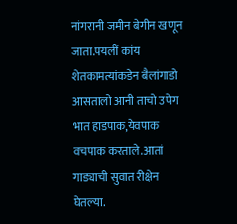नांगरानी जमीन बेगीन खणून जाता.पयलीं कांय शेतकामत्यांकडेन बैलांगाडो आसतालो आनी ताचो उपेग भात हाडपाक,येवपाक वचपाक करताले.आतां गाड्याची सुवात रीक्षेन घेतल्या.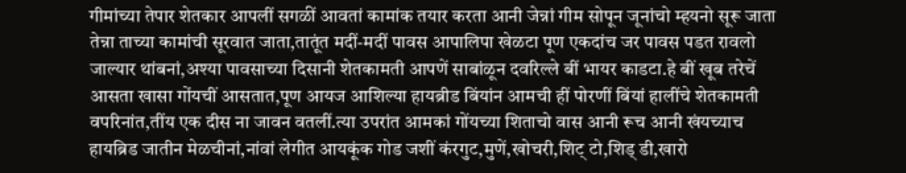गीमांच्या तेपार शेतकार आपलीं सगळीं आवतां कामांक तयार करता आनी जेन्नां गीम सोपून जूनांचो म्हयनो सूरू जाता तेन्ना ताच्या कामांची सूरवात जाता,तातूंत मदीं-मदीं पावस आपालिपा खेळटा पूण एकदांच जर पावस पडत रावलो जाल्यार थांबनां,अश्या पावसाच्या दिसानी शेतकामती आपणें साबांळून दवरिल्ले बीं भायर काडटा.हे बीं खूब तरेचें आसता खासा गोंयचीं आसतात,पूण आयज आशिल्या हायब्रीड बिंयांन आमची हीं पोरणीं बिंयां हालींचे शेतकामती वपरिनांत,तींय एक दीस ना जावन वतलीं.त्या उपरांत आमकां गोंयच्या शिताचो वास आनी रूच आनी खंयच्याच हायब्रिड जातीन मेळचीनां,नांवां लेगीत आयकूंक गोड जशीं कंरगुट,मुणें,खोचरी,शिट् टो,शिड् डी,खारो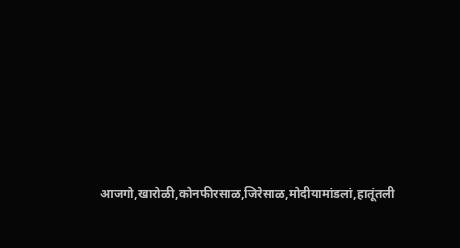आजगो,खारोळी,कोनफीरसाळ,जिरेसाळ,मोदीयामांडलां,हातूंतली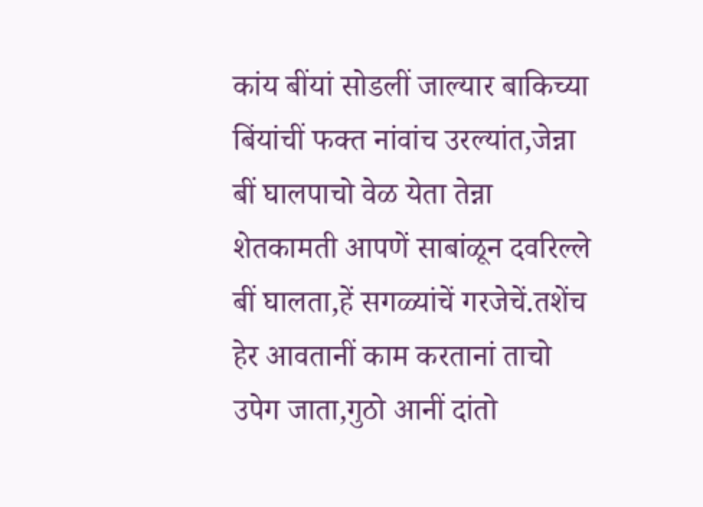कांय बींयां सोडलीं जाल्यार बाकिच्या बिंयांचीं फक्त नांवांच उरल्यांत,जेन्ना बीं घालपाचो वेळ येता तेन्ना शेतकामती आपणें साबांळून दवरिल्ले बीं घालता,हें सगळ्यांचें गरजेचें.तशेंच हेर आवतानीं काम करतानां ताचो उपेग जाता,गुठो आनीं दांतो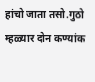हांचो जाता तसो.गुठो म्हळ्यार दोन कण्यांक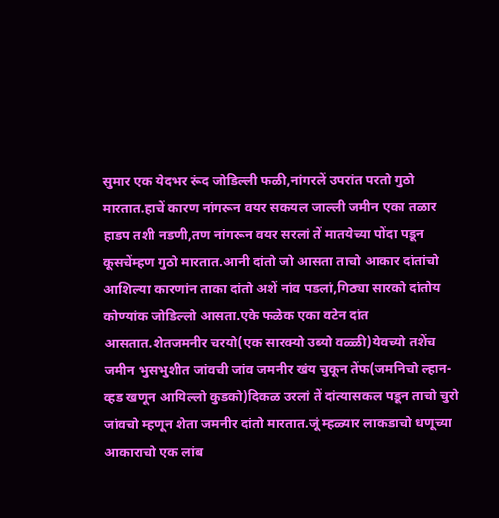सुमार एक येदभर रूंद जोडिल्ली फळी,नांगरलें उपरांत परतो गुठो मारतात.हाचें कारण नांगरून वयर सकयल जाल्ली जमीन एका तळार हाडप तशी नडणी,तण नांगरून वयर सरलां तें मातयेच्या पोंदा पडून कूसचेंम्हण गुठो मारतात.आनी दांतो जो आसता ताचो आकार दांतांचो आशिल्या कारणांन ताका दांतो अशें नांव पडलां,गिठ्या सारको दांतोय कोण्यांक जोडिल्लो आसता.एके फळेक एका वटेन दांत आसतात.शेतजमनीर चरयो(एक सारक्यो उब्यो वळ्ळी)येवच्यो तशेंच जमीन भुसभुशीत जांवची जांव जमनीर खंय चुकून तेंफ(जमनिचो ल्हान-व्हड खणून आयिल्लो कुडको)दिकळ उरलां तें दांत्यासकल पडून ताचो चुरो जांवचो म्हणून शेता जमनीर दांतो मारतात.जूं म्हळ्यार लाकडाचो धणूच्या आकाराचो एक लांब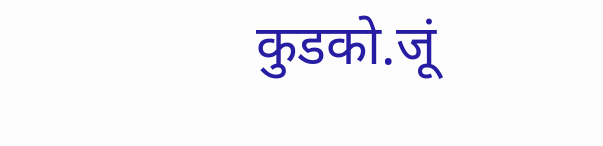कुडको.जूं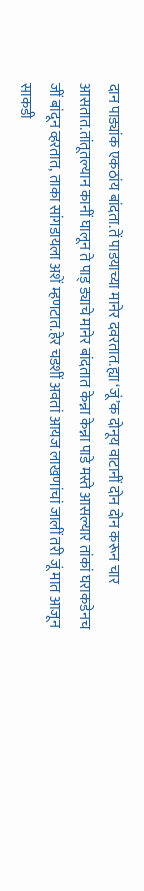दान पाड्यांक एकठांय बांदता.तें पाडयाच्या मानेर दवरतात.ह्या ‘जूं’क दोनूय वाटानीं दोन दोन करून चार आसतात.तांतूतल्यान कानीं घालून ते पाड् ड्याचे मानेर बांदतात केन्ना केन्ना पाडे मस्ते आसल्यार तांकां घराकडेनच जीं बांदून व्हरतात, ताका सांगडायला अशें म्हणटात.हेर चडशीं अवतां आयज लाखणांचां जालीं तरी जूं मात आजून साकडी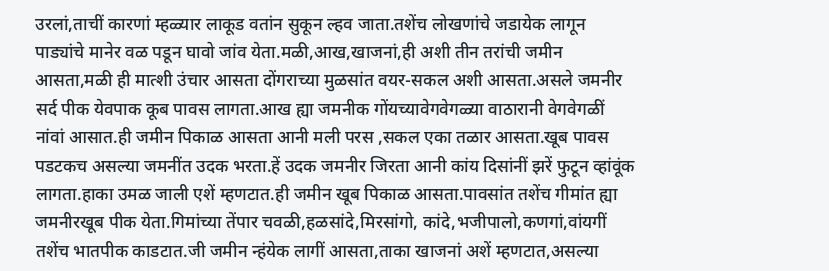उरलां,ताचीं कारणां म्हळ्यार लाकूड वतांन सुकून ल्हव जाता.तशेंच लोखणांचे जडायेक लागून पाड्यांचे मानेर वळ पडून घावो जांव येता.मळी,आख,खाजनां,ही अशी तीन तरांची जमीन आसता,मळी ही मात्शी उंचार आसता दोंगराच्या मुळसांत वयर-सकल अशी आसता.असले जमनीर सर्द पीक येवपाक कूब पावस लागता.आख ह्या जमनीक गोंयच्यावेगवेगळ्या वाठारानी वेगवेगळीं नांवां आसात.ही जमीन पिकाळ आसता आनी मली परस ,सकल एका तळार आसता.खूब पावस पडटकच असल्या जमनींत उदक भरता.हें उदक जमनीर जिरता आनी कांय दिसांनीं झरें फुटून व्हांवूंक लागता.हाका उमळ जाली एशें म्हणटात.ही जमीन खूब पिकाळ आसता.पावसांत तशेंच गीमांत ह्या जमनीरखूब पीक येता.गिमांच्या तेंपार चवळी,हळसांदे,मिरसांगो, कांदे,भजीपालो,कणगां,वांयगीं तशेंच भातपीक काडटात.जी जमीन न्हंयेक लागीं आसता,ताका खाजनां अशें म्हणटात,असल्या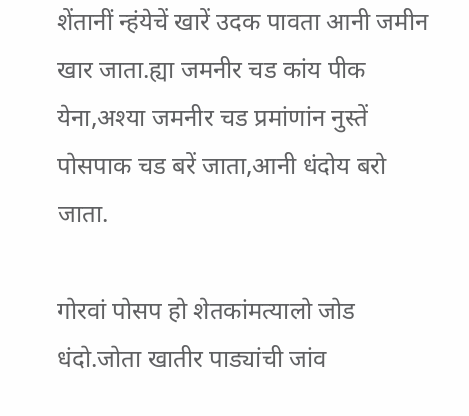शेंतानीं न्हंयेचें खारें उदक पावता आनी जमीन खार जाता.ह्या जमनीर चड कांय पीक येना,अश्या जमनीर चड प्रमांणांन नुस्तें पोसपाक चड बरें जाता,आनी धंदोय बरो जाता.

गोरवां पोसप हो शेतकांमत्यालो जोड धंदो.जोता खातीर पाड्यांची जांव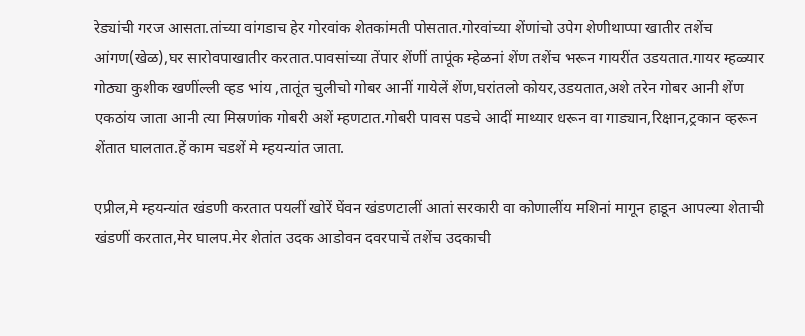रेड्यांची गरज आसता.तांच्या वांगडाच हेर गोरवांक शेतकांमती पोसतात.गोरवांच्या शेंणांचो उपेग शेणीथाप्पा खातीर तशेंच आंगण(खेळ),घर सारोवपाखातीर करतात.पावसांच्या तेंपार शेंणीं तापूंक म्हेळनां शेंण तशेंच भरून गायरींत उडयतात.गायर म्हळ्यार गोठ्या कुशीक खणींल्ली व्हड भांय ,तातूंत चुलीचो गोबर आनीं गायेलें शेंण,घरांतलो कोयर,उडयतात,अशे तरेन गोबर आनी शेंण एकठांय जाता आनी त्या मिस्रणांक गोबरी अशें म्हणटात.गोबरी पावस पडचे आदीं माथ्यार धरून वा गाड्यान,रिक्षान,ट्रकान व्हरून शेंतात घालतात.हें काम चडशें मे म्हयन्यांत जाता.

एप्रील,मे म्हयन्यांत खंडणी करतात पयलीं खोरें घेंवन खंडणटालीं आतां सरकारी वा कोणालींय मशिनां मागून हाडून आपल्या शेताची खंडणीं करतात,मेर घालप.मेर शेतांत उदक आडोवन दवरपाचें तशेंच उदकाची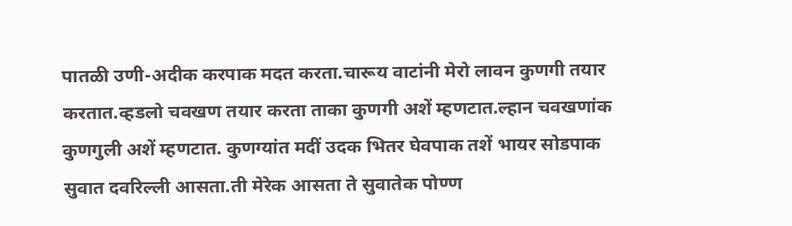पातळी उणी-अदीक करपाक मदत करता.चारूय वाटांनी मेरो लावन कुणगी तयार करतात.व्हडलो चवखण तयार करता ताका कुणगी अशें म्हणटात.ल्हान चवखणांक कुणगुली अशें म्हणटात. कुणग्यांत मदीं उदक भितर घेवपाक तशें भायर सोडपाक सुवात दवरिल्ली आसता.ती मेरेक आसता ते सुवातेक पोण्ण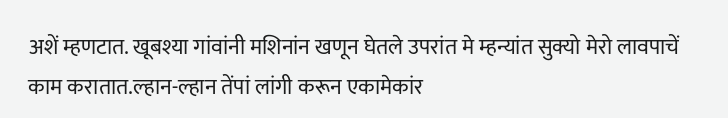अशें म्हणटात. खूबश्या गांवांनी मशिनांन खणून घेतले उपरांत मे म्हन्यांत सुक्यो मेरो लावपाचें काम करातात.ल्हान-ल्हान तेंपां लांगी करून एकामेकांर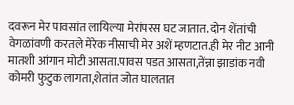दवरून मेर पावसांत लायिल्या मेरांपरस घट जातात. दोन शेंतांची वेगळांवणी करतले मेरेक नीसाची मेर अशें म्हणटात.ही मेर नीट आनी मातशी आंगान मोटी आसता.पावस पडत आसता,तेंन्ना झाडांक नवी कोमरी फुटुक लागता,शेतांत जोत घालतात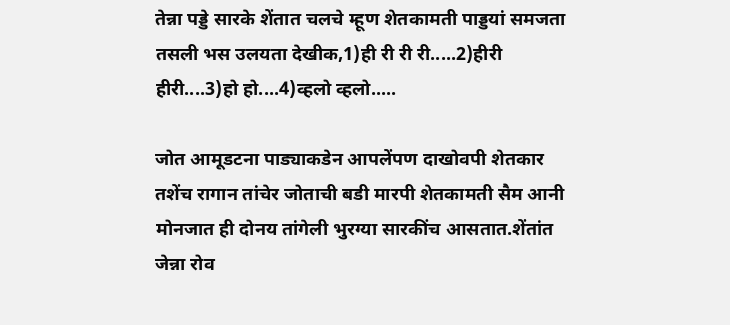तेन्ना पड्डे सारके शेंतात चलचे म्हूण शेतकामती पाड्डयां समजता तसली भस उलयता देखीक,1)ही री री री.....2)हीरी हीरी....3)हो हो....4)व्हलो व्हलो.....

जोत आमूडटना पाड्याकडेन आपलेंपण दाखोवपी शेतकार तशेंच रागान तांचेर जोताची बडी मारपी शेतकामती सैम आनी मोनजात ही दोनय तांगेली भुरग्या सारकींच आसतात.शेंतांत जेन्ना रोव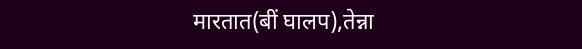मारतात(बीं घालप),तेन्ना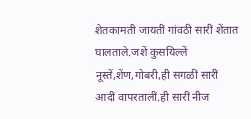शेतकामती जायतीं गांवठी सारीं शेंतात घालताले.जशें कुसयिल्लें नूस्तें,शेंण,गोबरी,ही सगळीं सारीं आदीं वापरतालीं.ही सारीं नीज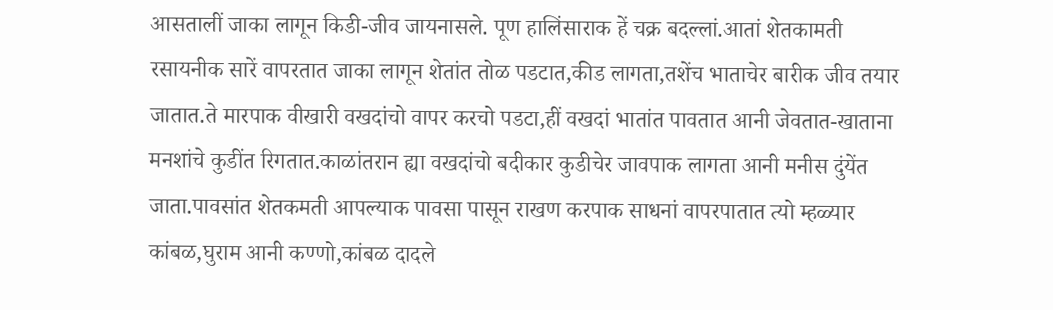आसतालीं जाका लागून किडी-जीव जायनासले. पूण हालिंसाराक हें चक्र बदल्लां.आतां शेतकामती रसायनीक सारें वापरतात जाका लागून शेतांत तोळ पडटात,कीड लागता,तशेंच भाताचेर बारीक जीव तयार जातात.ते मारपाक वीखारी वखदांचो वापर करचो पडटा,हीं वखदां भातांत पावतात आनी जेवतात-खाताना मनशांचे कुडींत रिगतात.काळांतरान ह्या वखदांचो बदीकार कुडीचेर जावपाक लागता आनी मनीस दुंयेंत जाता.पावसांत शेतकमती आपल्याक पावसा पासून राखण करपाक साधनां वापरपातात त्यो म्हळ्यार कांबळ,घुराम आनी कण्णो,कांबळ दादले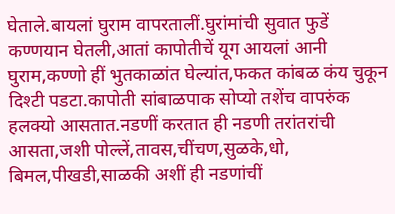घेताले.बायलां घुराम वापरतालीं.घुरांमांची सुवात फुडें कण्णयान घेतली,आतां कापोतीचें यूग आयलां आनी घुराम,कण्णो हीं भुतकाळांत घेल्यांत,फकत कांबळ कंय चुकून दिश्टी पडटा.कापोती सांबाळपाक सोप्यो तशेंच वापरुंक हलक्यो आसतात.नडणीं करतात ही नडणी तरांतरांची आसता,जशी पोल्लें,तावस,चींचण,सुळके,धो, बिमल,पीखडी,साळकी अशीं ही नडणांचीं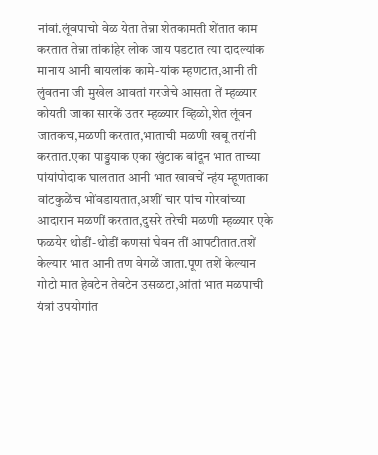नांवां.लूंवपाचो वेळ येता तेन्ना शेतकामती शेंतात काम करतात तेन्ना तांकांहेर लोक जाय पडटात त्या दादल्यांक मानाय आनी बायलांक कामे-यांक म्हणटात,आनी ती लुंवतना जी मुखेल आवतां गरजेचे आसता तें म्हळ्यार कोयती जाका सारकें उतर म्हळ्यार व्हिळो,शेत लूंवन जातकच,मळणी करतात,भाताची मळणी खबू तरांनी करतात.एका पाड्डयाक एका खुंटाक बांदून भात ताच्या पांयांपोदाक घालतात आनी भात खावचें न्हंय म्हूणताका वांटकुळेंच भोंवडायतात,अशीं चार पांच गोरवांच्या आदारान मळणीं करतात,दुसरे तरेची मळणी म्हळ्यार एके फळयेर थोडीं-थोडीं कणसां घेवन तीं आपटीतात.तशें केल्यार भात आनी तण वेगळें जाता.पूण तशें केल्यान गोटो मात हेवटेन तेवटेन उसळटा,आंतां भात मळपाची यंत्रां उपयोगांत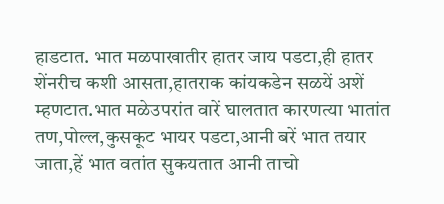हाडटात. भात मळपाखातीर हातर जाय पडटा,ही हातर शेंनरीच कशी आसता,हातराक कांयकडेन सळयें अशें म्हणटात.भात मळेउपरांत वारें घालतात कारणत्या भातांत तण,पोल्ल,कुसकूट भायर पडटा,आनी बरें भात तयार जाता,हें भात वतांत सुकयतात आनी ताचो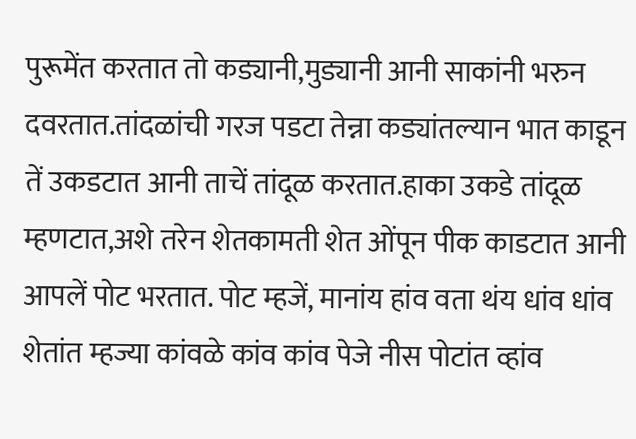पुरूमेंत करतात तो कड्यानी,मुड्यानी आनी साकांनी भरुन दवरतात.तांदळांची गरज पडटा तेन्ना कड्यांतल्यान भात काडून तें उकडटात आनी ताचें तांदूळ करतात.हाका उकडे तांदूळ म्हणटात,अशे तरेन शेतकामती शेत ओंपून पीक काडटात आनी आपलें पोट भरतात. पोट म्हजें, मानांय हांव वता थंय धांव धांव शेतांत म्हज्या कांवळे कांव कांव पेजे नीस पोटांत व्हांव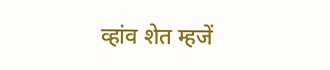व्हांव शेत म्हजें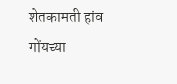शेतकामती हांव गोंयच्या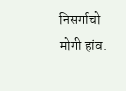निसर्गाचो मोगी हांव.